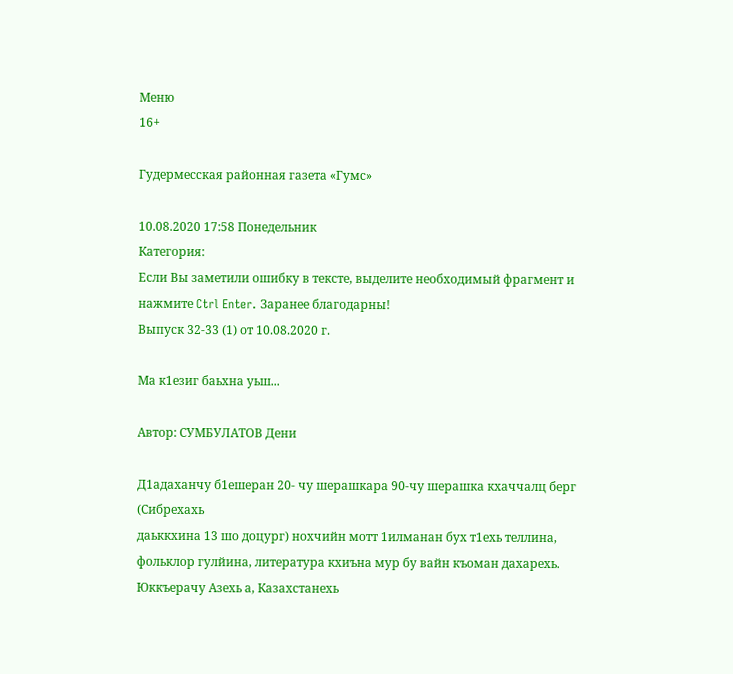Меню
16+

Гудермесская районная газета «Гумс»

10.08.2020 17:58 Понедельник
Категория:
Если Вы заметили ошибку в тексте, выделите необходимый фрагмент и нажмите Ctrl Enter. Заранее благодарны!
Выпуск 32-33 (1) от 10.08.2020 г.

Ма к1езиг баьхна уьш...

Автор: СУМБУЛАТОВ Дени

Д1адаханчу б1ешеран 20- чу шерашкара 90-чу шерашка кхаччалц берг (Сибрехахь
даьккхина 13 шо доцург) нохчийн мотт 1илманан бух т1ехь теллина, фольклор гулйина, литература кхиъна мур бу вайн къоман дахарехь. Юккъерачу Азехь а, Казахстанехь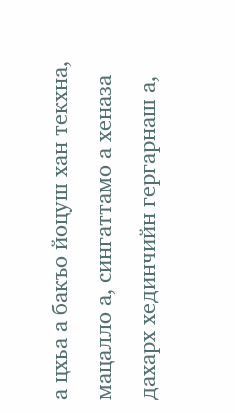а цхьа а бакъо йоцуш хан текхна, мацалло а, сингаттамо а хеназа дахарх хединчийн гергарнаш а,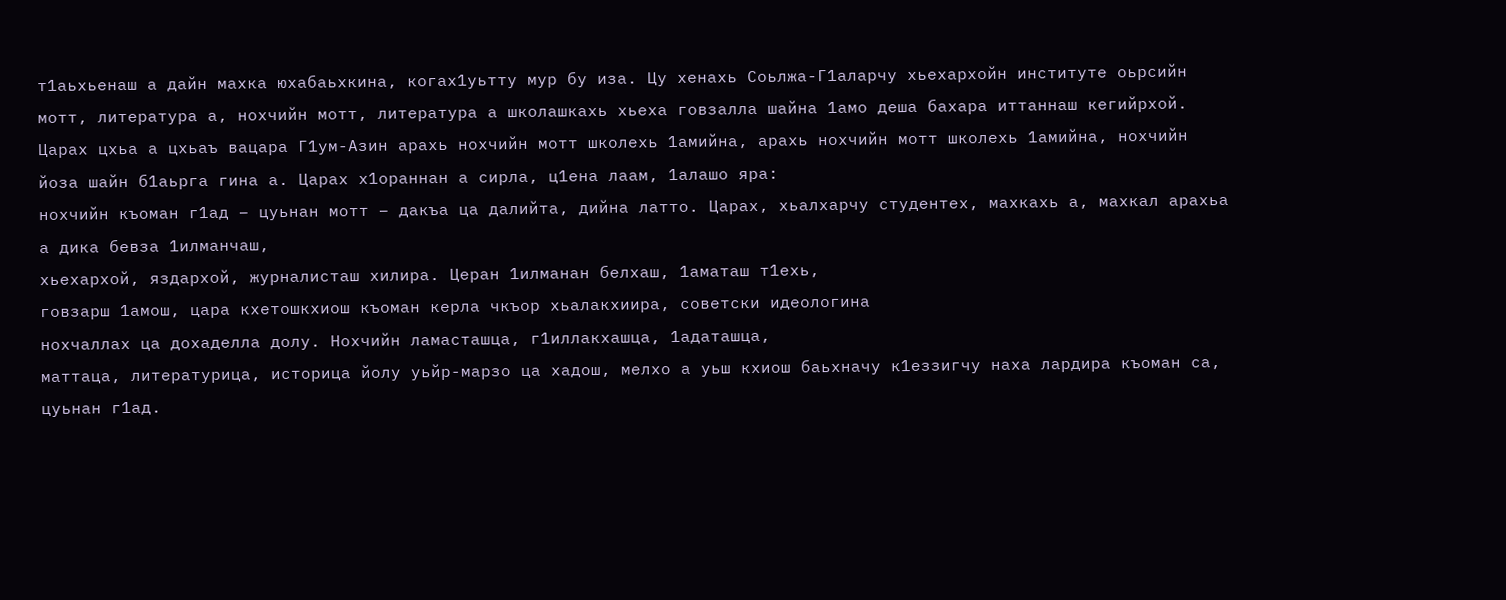т1аьхьенаш а дайн махка юхабаьхкина, когах1уьтту мур бу иза. Цу хенахь Соьлжа-Г1аларчу хьехархойн институте оьрсийн мотт, литература а, нохчийн мотт, литература а школашкахь хьеха говзалла шайна 1амо деша бахара иттаннаш кегийрхой. Царах цхьа а цхьаъ вацара Г1ум-Азин арахь нохчийн мотт школехь 1амийна, арахь нохчийн мотт школехь 1амийна, нохчийн йоза шайн б1аьрга гина а. Царах х1ораннан а сирла, ц1ена лаам, 1алашо яра:
нохчийн къоман г1ад – цуьнан мотт – дакъа ца далийта, дийна латто. Царах, хьалхарчу студентех, махкахь а, махкал арахьа а дика бевза 1илманчаш,
хьехархой, яздархой, журналисташ хилира. Церан 1илманан белхаш, 1аматаш т1ехь,
говзарш 1амош, цара кхетошкхиош къоман керла чкъор хьалакхиира, советски идеологина
нохчаллах ца дохаделла долу. Нохчийн ламасташца, г1иллакхашца, 1адаташца,
маттаца, литературица, историца йолу уьйр-марзо ца хадош, мелхо а уьш кхиош баьхначу к1еззигчу наха лардира къоман са, цуьнан г1ад.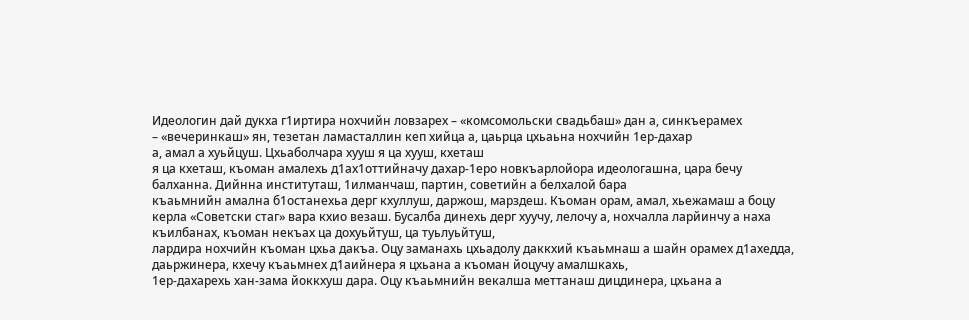Идеологин дай дукха г1иртира нохчийн ловзарех – «комсомольски свадьбаш» дан а, синкъерамех
– «вечеринкаш» ян, тезетан ламасталлин кеп хийца а, цаьрца цхьаьна нохчийн 1ер-дахар
а, амал а хуьйцуш. Цхьаболчара хууш я ца хууш, кхеташ
я ца кхеташ, къоман амалехь д1ах1оттийначу дахар-1еро новкъарлойора идеологашна, цара бечу балханна. Дийнна институташ, 1илманчаш, партин, советийн а белхалой бара
къаьмнийн амална б1останехьа дерг кхуллуш, даржош, марздеш. Къоман орам, амал, хьежамаш а боцу керла «Советски стаг» вара кхио везаш. Бусалба динехь дерг хуучу, лелочу а, нохчалла ларйинчу а наха къилбанах, къоман некъах ца дохуьйтуш, ца туьлуьйтуш,
лардира нохчийн къоман цхьа дакъа. Оцу заманахь цхьадолу даккхий къаьмнаш а шайн орамех д1ахедда, даьржинера, кхечу къаьмнех д1аийнера я цхьана а къоман йоцучу амалшкахь,
1ер-дахарехь хан-зама йоккхуш дара. Оцу къаьмнийн векалша меттанаш дицдинера, цхьана а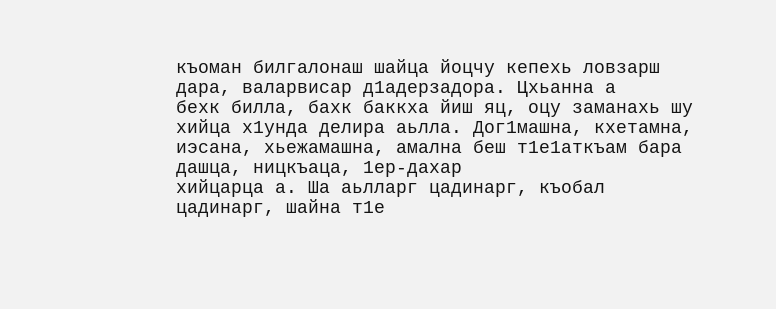къоман билгалонаш шайца йоцчу кепехь ловзарш дара, валарвисар д1адерзадора. Цхьанна а
бехк билла, бахк баккха йиш яц, оцу заманахь шу хийца х1унда делира аьлла. Дог1машна, кхетамна, иэсана, хьежамашна, амална беш т1е1аткъам бара дашца, ницкъаца, 1ер-дахар
хийцарца а. Ша аьлларг цадинарг, къобал цадинарг, шайна т1е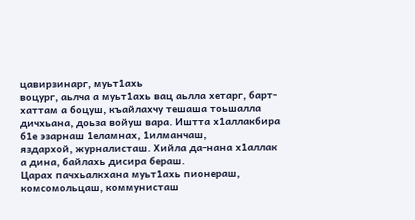цавирзинарг, муьт1ахь
воцург, аьлча а муьт1ахь вац аьлла хетарг, барт-хаттам а боцуш, къайлахчу тешаша тоьшалла дичхьана, доьза войуш вара. Иштта х1аллакбира б1е эзарнаш 1еламнах, 1илманчаш,
яздархой, журналисташ. Хийла да-нана х1аллак а дина, байлахь дисира бераш.
Царах пачхьалкхана муьт1ахь пионераш, комсомольцаш, коммунисташ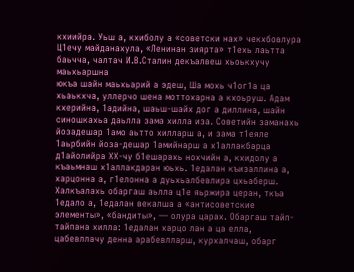кхиийра. Уьш а, кхиболу а «советски нах» чекхбовлура Ц1ечу майданахула, «Ленинан зиярта» т1ехь лаьтта
баьчча, чалтач И.В.Сталин декъалвеш хьоькхучу маьхьаршна
юкъа шайн маьхьарий а эдеш, Ша мохь ч1ог1а ца хьаькхча, уллерчо шена моттохарна а кхоьруш. Адам кхерийна, 1адийна, шаьш-шайх дог а диллина, шайн синошкахьа даьлла зама хилла иза. Советийн заманахь йозадешар 1амо аьтто хилларш а, и зама т1еяле 1аьрбийн йоза-дешар 1амийнарш а х1аллакбарца д1айолийра ХХ-чу б1ешарахь нохчийн а, кхидолу а къаьмнаш х1аллакдаран юьхь. 1едалан къизаллина а, харцонна а, г1елонна а дуьхьалбевлира цхьаберш. Халкъалахь обаргаш аьлла ц1е яьржира церан, ткъа 1едало а, 1едалан векалша а «антисоветские элементы», «бандиты», — олура царах. Обаргаш тайп-тайпана хилла: 1едалан харцо лан а ца елла, цабевллачу денна арабевлларш, курхалчаш, обарг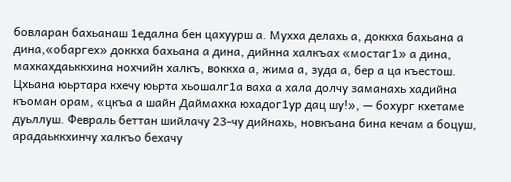бовларан бахьанаш 1едална бен цахуурш а. Мухха делахь а, доккха бахьана а дина,«обаргех» доккха бахьана а дина, дийнна халкъах «мостаг1» а дина, махкахдаьккхина нохчийн халкъ, воккха а, жима а, зуда а, бер а ца къестош. Цхьана юьртара кхечу юьрта хьошалг1а ваха а хала долчу заманахь хадийна къоман орам, «цкъа а шайн Даймахка юхадог1ур дац шу!», — бохург кхетаме дуьллуш. Февраль беттан шийлачу 23-чу дийнахь, новкъана бина кечам а боцуш, арадаьккхинчу халкъо бехачу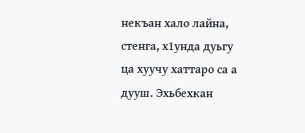некъан хало лайна, стенга, х1унда дуьгу ца хуучу хаттаро са а дууш. Эхьбехкан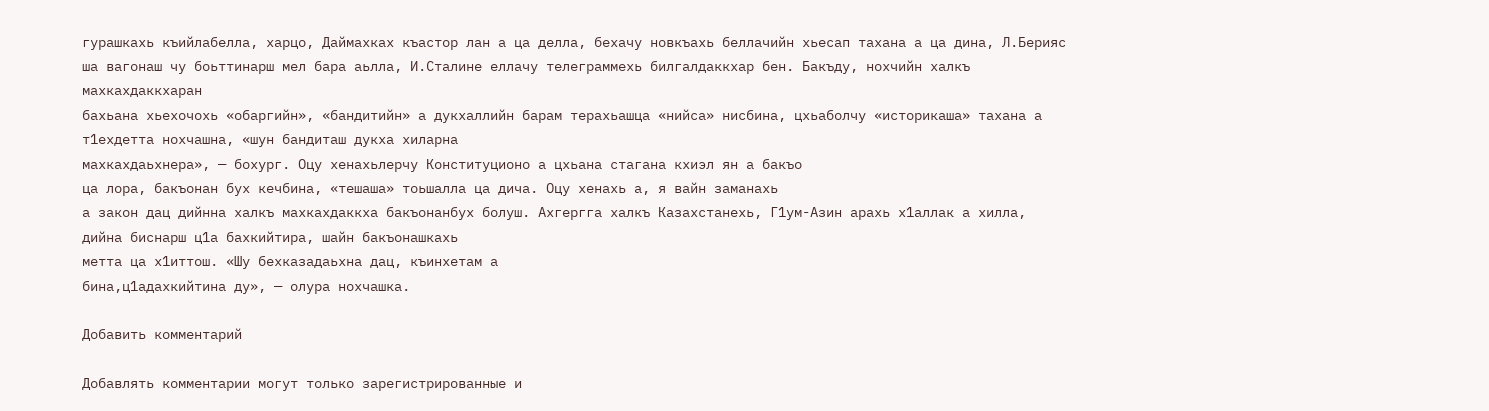гурашкахь къийлабелла, харцо, Даймахках къастор лан а ца делла, бехачу новкъахь беллачийн хьесап тахана а ца дина, Л.Берияс ша вагонаш чу боьттинарш мел бара аьлла, И.Сталине еллачу телеграммехь билгалдаккхар бен. Бакъду, нохчийн халкъ махкахдаккхаран
бахьана хьехочохь «обаргийн», «бандитийн» а дукхаллийн барам терахьашца «нийса» нисбина, цхьаболчу «историкаша» тахана а т1ехдетта нохчашна, «шун бандиташ дукха хиларна
махкахдаьхнера», — бохург. Оцу хенахьлерчу Конституционо а цхьана стагана кхиэл ян а бакъо
ца лора, бакъонан бух кечбина, «тешаша» тоьшалла ца дича. Оцу хенахь а, я вайн заманахь
а закон дац дийнна халкъ махкахдаккха бакъонанбух болуш. Ахгергга халкъ Казахстанехь, Г1ум-Азин арахь х1аллак а хилла, дийна биснарш ц1а бахкийтира, шайн бакъонашкахь
метта ца х1иттош. «Шу бехказадаьхна дац, къинхетам а
бина,ц1адахкийтина ду», — олура нохчашка.

Добавить комментарий

Добавлять комментарии могут только зарегистрированные и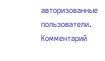авторизованные пользователи. Комментарий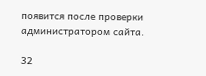появится после проверки администратором сайта.

32